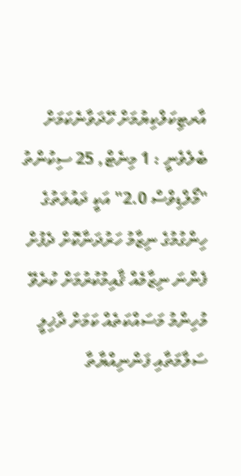އާރޓިކަލްކިޔުމަށް ހޭދަވާނެކަމަށް ބެލެވެނީ : 1 މިނެޓް, 25 ސިކުންތު
"މޯލްޑިވްސް 2.0" އަކީ ދައުލަތުގެ ހިންގުމުގެ ނިޒާމު ހަރުދަނާކޮށް ދެފުށް ފެންނަ ނިޒާމެއް ޤާއިމުކުރުމަށް ކުރެވޭ މުހިންމު މަސައްކަތެއް ކަމަށް ދާޚިލީ ސަލާމަތާއި ފަންނިއްޔާތާ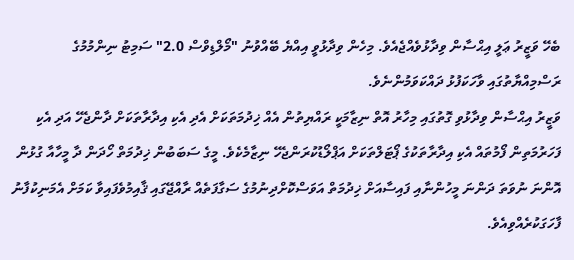ބެހޭ ވަޒީރު ޢަލީ އިޙްސާން ވިދާޅުވެއްޖެއެވެ. މިހެން ވިދާޅުވީ އިއްޔެ ބޭއްވުނު "މޯލްޑިވްސް 2.0" ސަމިޓު ނިންމުމުގެ ރަސްމިއްޔާތުގައި ވާހަކަފުޅު ދައްކަވަމުންނެވެ.
ވަޒީރު އިޙްސާން ވިދާޅުވި ގޮތުގައި މިހާރު އޮތް ނިޒާމަކީ ރައްޔިތުން އެއް ޚިދުމަތަކަށް އެދި އެކި އިދާރާތަކަށް ދާންޖެހޭ އަދި އެކި ފަހަރުމަތިން ފޯމުތައް އެކި އިދާރާތަކުގެ ޕޯޓަލްތަކަށް އަޕްލޯޑުކުރަންޖެހޭ ނިޒާމެކެވެ. މީގެ ސަބަބުން ޚިދުމަތް ހޯދަން ދާ މީހާއާ ގުޅުން އޮންނަ ނުވަތަ ދަންނަ މީހުންނާއި ފައިސާއަށް ޚިދުމަތް އަވަސްކޮށްދިނުމުގެ ސަގާފަތެއް ރާއްޖޭގައި ޤާއިމުވެފައިވާ ކަމަށް އެމަނިކުފާނު ފާހަގަކުރެއްވިއެވެ.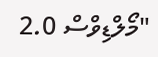"މޯލްޑިވްސް 2.0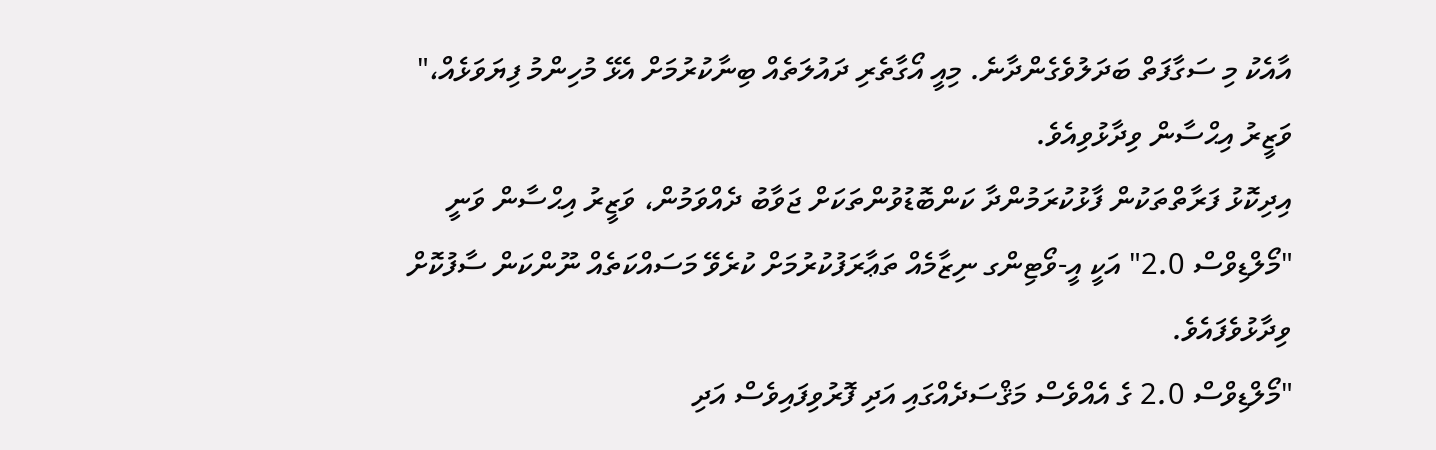އާއެކު މި ސަގާފަތް ބަދަލުވެގެންދާނެ. މިއީ އޯގާތެރި ދައުލަތެއް ބިނާކުރުމަށް އެޅޭ މުހިންމު ފިޔަވަޅެއް،" ވަޒީރު އިޙްސާން ވިދާޅުވިއެވެ.
އިދިކޮޅު ފަރާތްތަކުން ފާޅުކުރަމުންދާ ކަންބޮޑުވުންތަކަށް ޖަވާބު ދެއްވަމުން، ވަޒީރު އިޙްސާން ވަނީ "މޯލްޑިވްސް 2.0" އަކީ އީ-ވޯޓިންގ ނިޒާމެއް ތަޢާރަފުކުރުމަށް ކުރެވޭ މަސައްކަތެއް ނޫންކަން ސާފުކޮށް ވިދާޅުވެފައެވެ.
"މޯލްޑިވްސް 2.0 ގެ އެއްވެސް މަޤްސަދެއްގައި އަދި ފޮރުވިފައިވެސް އަދި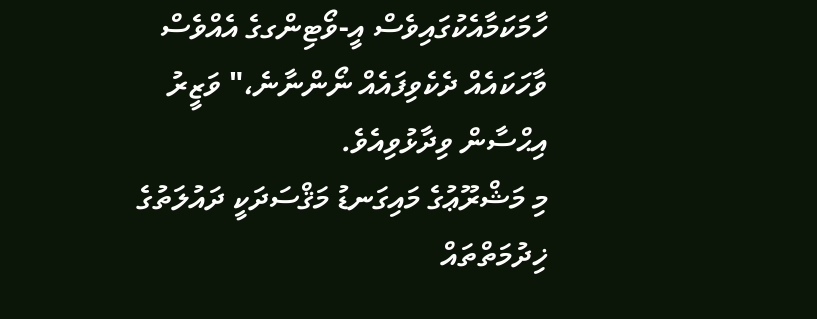ހާމަކަމާއެކުގައިވެސް އީ-ވޯޓިންގގެ އެއްވެސް ވާހަކައެއް ދެކެވިފައެއް ނޯންނާނެ،" ވަޒީރު އިޙްސާން ވިދާޅުވިއެވެ.
މި މަޝްރޫޢުގެ މައިގަނޑު މަޤްސަދަކީ ދައުލަތުގެ ޚިދުމަތްތައް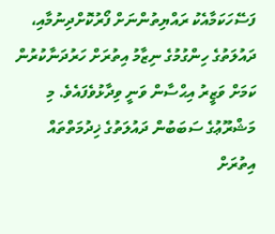ފަސޭހަކަމާއެކު ރައްޔިތުންނަށް ފޯރުކޮށްދިނުމާއި، ދައުލަތުގެ ހިންގުމުގެ ނިޒާމު އިތުރަށް ހަރުދަނާކުރުން ކަމަށް ވަޒީރު އިޙްސާން ވަނީ ވިދާޅުވެފައެވެ. މި މަޝްރޫޢުގެ ސަބަބުން ދައުލަތުގެ ޚިދުމަތްތައް އިތުރަށް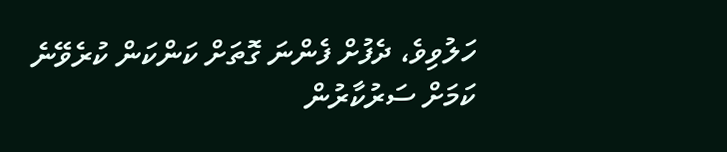ހަލުވިވެ، ދެފުށް ފެންނަ ގޮތަށް ކަންކަން ކުރެވޭނެ ކަމަށް ސަރުކާރުން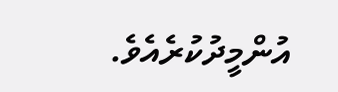އުންމީދުކުރެއެވެ.